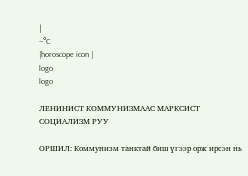|
--°C
|horoscope icon |
logo
logo

ЛЕНИНИСТ КОММУНИЗМААС МАРКСИСТ СОЦИАЛИЗМ РУУ

ОРШИЛ: Коммунизм танктай биш үгээр орж ирсэн нь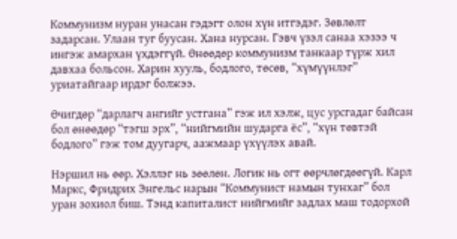Коммунизм нуран унасан гэдэгт олон хүн итгэдэг. Зөвлөлт задарсан. Улаан туг буусан. Хана нурсан. Гэвч үзэл санаа хэзээ ч ингэж амархан үхдэггүй. Өнөөдөр коммунизм танкаар түрж хил давхаа больсон. Харин хууль, бодлого, төсөв, “хүмүүнлэг” уриатайгаар ирдэг болжээ.

Өчигдөр “дарлагч ангийг устгана” гэж ил хэлж, цус урсгадаг байсан бол өнөөдөр “тэгш эрх”, “нийгмийн шударга ёс”, “хүн төвтэй бодлого” гэж том дуугарч, аажмаар үхүүлэх авай.

Нэршил нь өөр. Хэллэг нь зөөлөн. Логик нь огт өөрчлөгдөөгүй. Карл Маркс, Фридрих Энгельс нарын “Коммунист намын тунхаг” бол уран зохиол биш. Тэнд капиталист нийгмийг задлах маш тодорхой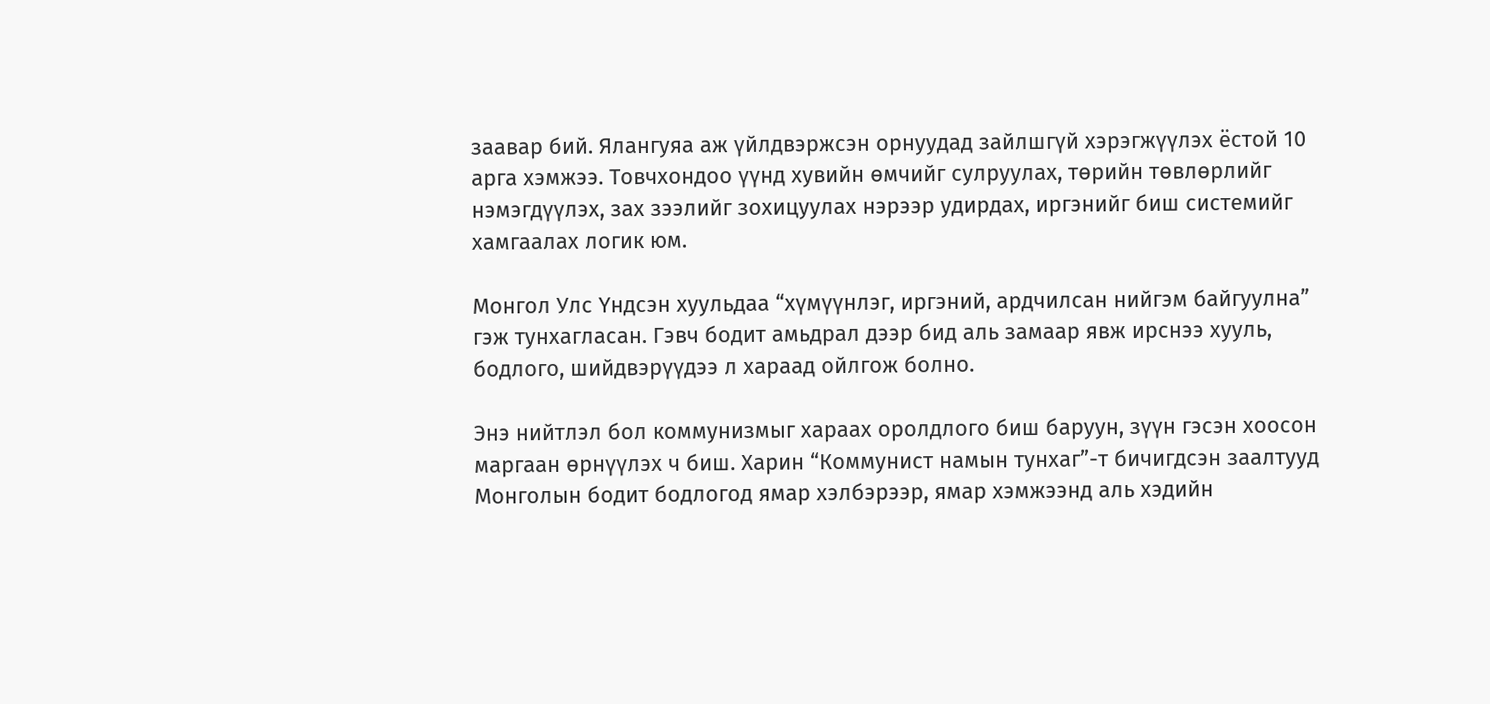заавар бий. Ялангуяа аж үйлдвэржсэн орнуудад зайлшгүй хэрэгжүүлэх ёстой 10 арга хэмжээ. Товчхондоо үүнд хувийн өмчийг сулруулах, төрийн төвлөрлийг нэмэгдүүлэх, зах зээлийг зохицуулах нэрээр удирдах, иргэнийг биш системийг хамгаалах логик юм.

Монгол Улс Үндсэн хуульдаа “хүмүүнлэг, иргэний, ардчилсан нийгэм байгуулна” гэж тунхагласан. Гэвч бодит амьдрал дээр бид аль замаар явж ирснээ хууль, бодлого, шийдвэрүүдээ л хараад ойлгож болно.

Энэ нийтлэл бол коммунизмыг хараах оролдлого биш баруун, зүүн гэсэн хоосон маргаан өрнүүлэх ч биш. Харин “Коммунист намын тунхаг”-т бичигдсэн заалтууд Монголын бодит бодлогод ямар хэлбэрээр, ямар хэмжээнд аль хэдийн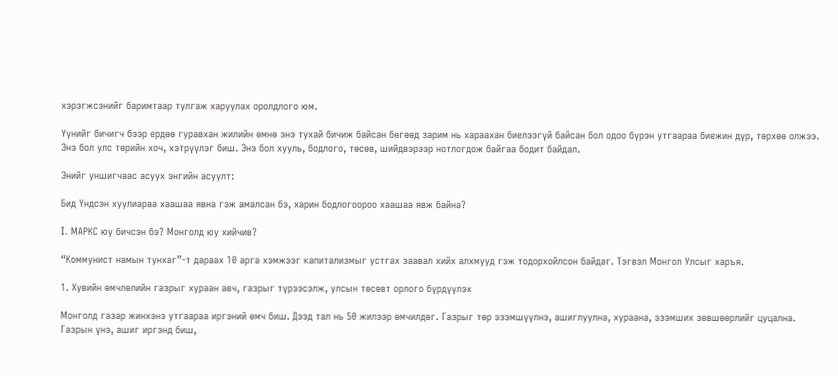хэрэгжсэнийг баримтаар тулгаж харуулах оролдлого юм.

Үүнийг бичигч бээр ердөө гуравхан жилийн өмнө энэ тухай бичиж байсан бөгөөд зарим нь хараахан биелээгүй байсан бол одоо бүрэн утгаараа биежин дүр, төрхөө олжээ. Энэ бол улс төрийн хоч, хэтрүүлэг биш. Энэ бол хууль, бодлого, төсөв, шийдвэрээр нотлогдож байгаа бодит байдал.

Энийг уншигчаас асуух энгийн асуулт:

Бид Үндсэн хуулиараа хаашаа явна гэж амалсан бэ, харин бодлогоороо хаашаа явж байна?

I. МАРКС юу бичсэн бэ? Монголд юу хийчив?

“Коммунист намын тунхаг”-т дараах 10 арга хэмжээг капитализмыг устгах заавал хийх алхмууд гэж тодорхойлсон байдаг. Тэгвэл Монгол Улсыг харъя.

1. Хувийн өмчлөлийн газрыг хураан авч, газрыг түрээсэлж, улсын төсөвт орлого бүрдүүлэх

Монголд газар жинхэнэ утгаараа иргэний өмч биш. Дээд тал нь 50 жилээр өмчилдөг. Газрыг төр эзэмшүүлнэ, ашиглуулна, хураана, эзэмших зөвшөөрлийг цуцална. Газрын үнэ, ашиг иргэнд биш,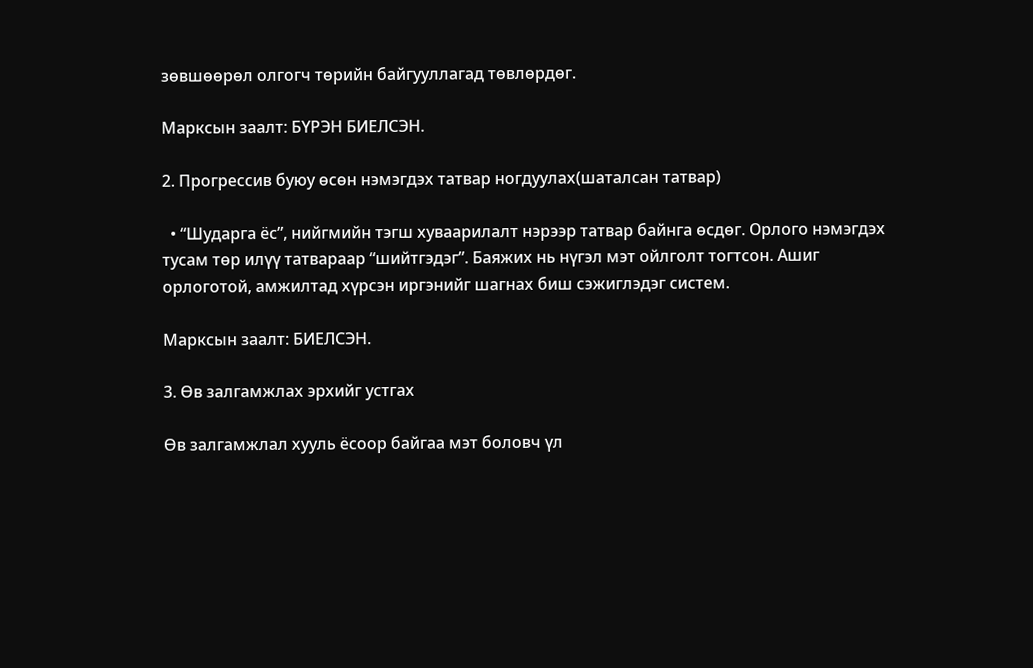зөвшөөрөл олгогч төрийн байгууллагад төвлөрдөг.

Марксын заалт: БҮРЭН БИЕЛСЭН.

2. Прогрессив буюу өсөн нэмэгдэх татвар ногдуулах(шаталсан татвар)

  • “Шударга ёс”, нийгмийн тэгш хуваарилалт нэрээр татвар байнга өсдөг. Орлого нэмэгдэх тусам төр илүү татвараар “шийтгэдэг”. Баяжих нь нүгэл мэт ойлголт тогтсон. Ашиг орлоготой, амжилтад хүрсэн иргэнийг шагнах биш сэжиглэдэг систем.

Марксын заалт: БИЕЛСЭН.

3. Өв залгамжлах эрхийг устгах

Өв залгамжлал хууль ёсоор байгаа мэт боловч үл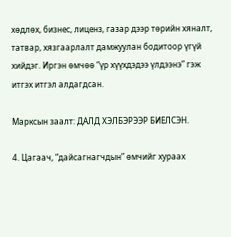хөдлөх, бизнес, лиценз, газар дээр төрийн хяналт, татвар, хязгаарлалт дамжуулан бодитоор үгүй хийдэг. Иргэн өмчөө “үр хүүхдэдээ үлдээнэ” гэж итгэх итгэл алдагдсан.

Марксын заалт: ДАЛД ХЭЛБЭРЭЭР БИЕЛСЭН.

4. Цагаач, “дайсагнагчдын” өмчийг хураах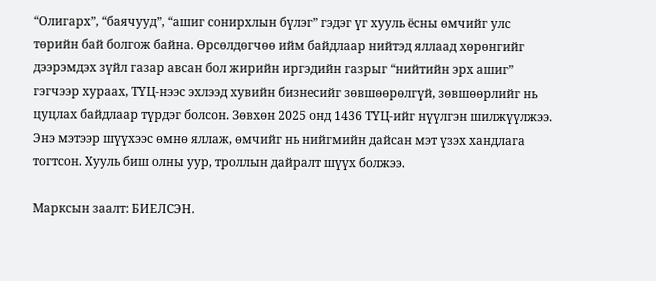“Олигарх”, “баячууд”, “ашиг сонирхлын бүлэг” гэдэг үг хууль ёсны өмчийг улс төрийн бай болгож байна. Өрсөлдөгчөө ийм байдлаар нийтэд яллаад хөрөнгийг дээрэмдэх зүйл газар авсан бол жирийн иргэдийн газрыг “нийтийн эрх ашиг” гэгчээр хураах, ТҮЦ-нээс эхлээд хувийн бизнесийг зөвшөөрөлгүй, зөвшөөрлийг нь цуцлах байдлаар түрдэг болсон. Зөвхөн 2025 онд 1436 ТҮЦ-ийг нүүлгэн шилжүүлжээ. Энэ мэтээр шүүхээс өмнө яллаж, өмчийг нь нийгмийн дайсан мэт үзэх хандлага тогтсон. Хууль биш олны уур, троллын дайралт шүүх болжээ.

Марксын заалт: БИЕЛСЭН.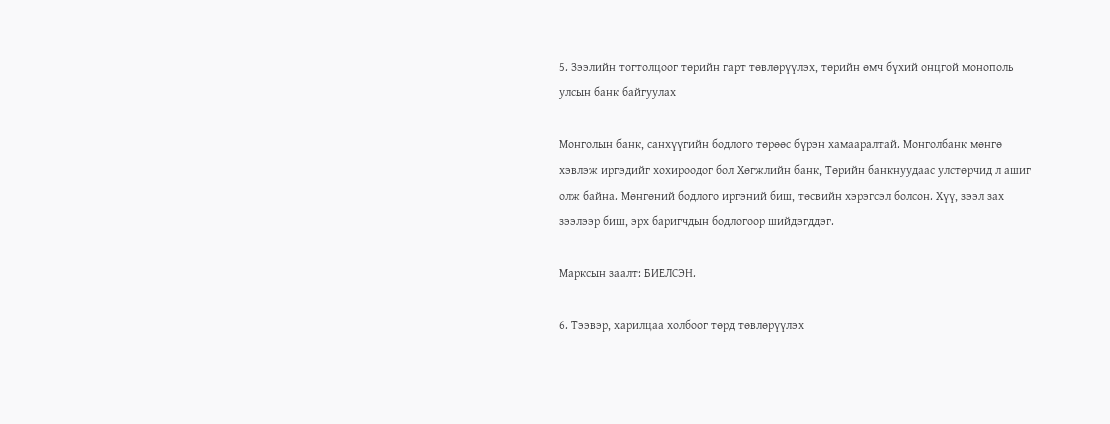5. Зээлийн тогтолцоог төрийн гарт төвлөрүүлэх, төрийн өмч бүхий онцгой монополь улсын банк байгуулах

Монголын банк, санхүүгийн бодлого төрөөс бүрэн хамааралтай. Монголбанк мөнгө хэвлэж иргэдийг хохироодог бол Хөгжлийн банк, Төрийн банкнуудаас улстөрчид л ашиг олж байна. Мөнгөний бодлого иргэний биш, төсвийн хэрэгсэл болсон. Хүү, зээл зах зээлээр биш, эрх баригчдын бодлогоор шийдэгддэг.

Марксын заалт: БИЕЛСЭН.

6. Тээвэр, харилцаа холбоог төрд төвлөрүүлэх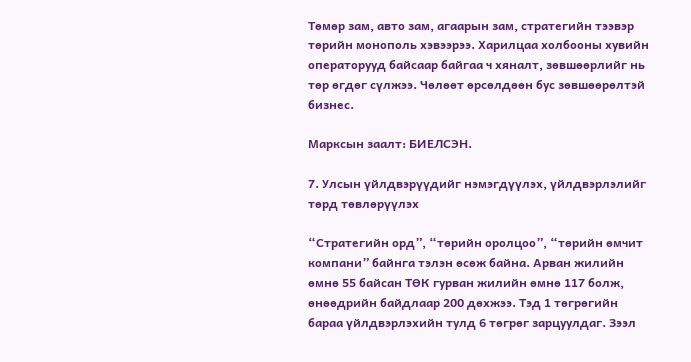Төмөр зам, авто зам, агаарын зам, стратегийн тээвэр төрийн монополь хэвээрээ. Харилцаа холбооны хувийн операторууд байсаар байгаа ч хяналт, зөвшөөрлийг нь төр өгдөг сүлжээ. Чөлөөт өрсөлдөөн бус зөвшөөрөлтэй бизнес.

Марксын заалт: БИЕЛСЭН.

7. Улсын үйлдвэрүүдийг нэмэгдүүлэх, үйлдвэрлэлийг төрд төвлөрүүлэх

“Стратегийн орд”, “төрийн оролцоо”, “төрийн өмчит компани” байнга тэлэн өсөж байна. Арван жилийн өмнө 55 байсан ТӨК гурван жилийн өмнө 117 болж, өнөөдрийн байдлаар 200 дөхжээ. Тэд 1 төгрөгийн бараа үйлдвэрлэхийн тулд 6 төгрөг зарцуулдаг. Зээл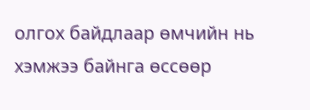олгох байдлаар өмчийн нь хэмжээ байнга өссөөр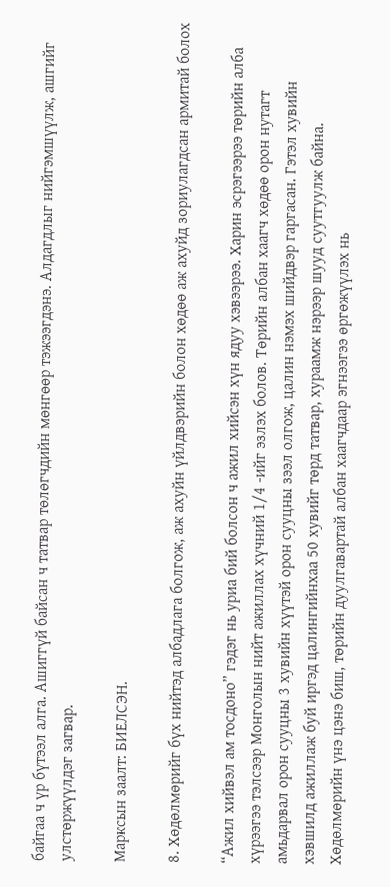байгаа ч үр бүтээл алга. Ашиггүй байсан ч татвар төлөгчдийн мөнгөөр тэжээгдэнэ. Алдагдлыг нийгэмшүүлж, ашгийг улстөржүүлдэг загвар.

Марксын заалт: БИЕЛСЭН.

8. Хөдөлмөрийг бүх нийтэд албадлага болгож, аж ахуйн үйлдвэрийн болон хөдөө аж ахуйд зориулагдсан армитай болох

“Ажил хийвэл ам тосдоно” гэдэг нь уриа бий болсон ч ажил хийсэн хүн ядуу хэвээрээ. Харин эсрэгээрээ төрийн алба хүрээгээ тэлсээр Монголын нийт ажиллах хүчний 1/4 -ийг эзлэх болов. Төрийн албан хаагч хөдөө орон нутагт амьдарвал орон сууцны 3 хувийн хүүтэй орон сууцны зээл олгож, цалин нэмэх шийдвэр гаргасан. Гэтэл хувийн хэвшилд ажиллаж буй иргэд цалингийнхаа 50 хувийг төрд татвар, хураамж нэрээр шууд суутгуулж байна. Хөдөлмөрийн үнэ цэнэ биш, төрийн дуулгавартай албан хаагчдаар эгнээгээ өргөжүүлэх нь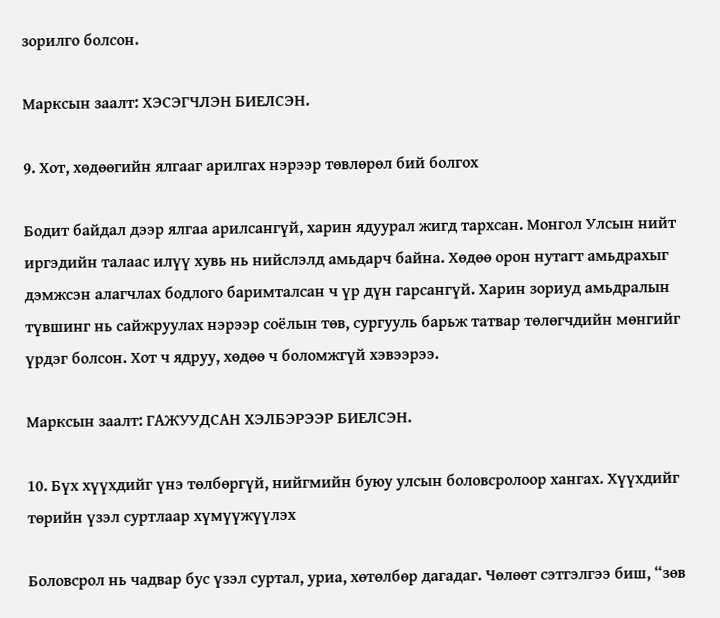зорилго болсон.

Марксын заалт: ХЭСЭГЧЛЭН БИЕЛСЭН.

9. Хот, хөдөөгийн ялгааг арилгах нэрээр төвлөрөл бий болгох

Бодит байдал дээр ялгаа арилсангүй, харин ядуурал жигд тархсан. Монгол Улсын нийт иргэдийн талаас илүү хувь нь нийслэлд амьдарч байна. Хөдөө орон нутагт амьдрахыг дэмжсэн алагчлах бодлого баримталсан ч үр дүн гарсангүй. Харин зориуд амьдралын түвшинг нь сайжруулах нэрээр соёлын төв, сургууль барьж татвар төлөгчдийн мөнгийг үрдэг болсон. Хот ч ядруу, хөдөө ч боломжгүй хэвээрээ.

Марксын заалт: ГАЖУУДСАН ХЭЛБЭРЭЭР БИЕЛСЭН.

10. Бүх хүүхдийг үнэ төлбөргүй, нийгмийн буюу улсын боловсролоор хангах. Хүүхдийг төрийн үзэл суртлаар хүмүүжүүлэх

Боловсрол нь чадвар бус үзэл суртал, уриа, хөтөлбөр дагадаг. Чөлөөт сэтгэлгээ биш, “зөв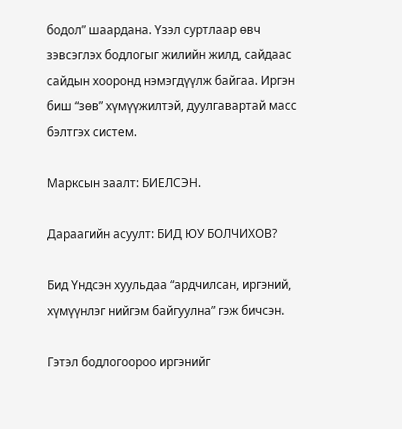бодол” шаардана. Үзэл суртлаар өвч зэвсэглэх бодлогыг жилийн жилд, сайдаас сайдын хооронд нэмэгдүүлж байгаа. Иргэн биш “зөв” хүмүүжилтэй, дуулгавартай масс бэлтгэх систем.

Марксын заалт: БИЕЛСЭН.

Дараагийн асуулт: БИД ЮУ БОЛЧИХОВ?

Бид Үндсэн хуульдаа “ардчилсан, иргэний, хүмүүнлэг нийгэм байгуулна” гэж бичсэн.

Гэтэл бодлогоороо иргэнийг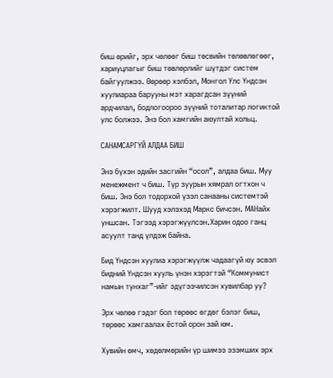биш өрийг, эрх чөлөөг биш төсвийн төлөвлөгөөг, хариуцлагыг биш төвлөрлийг шүтдэг систем байгуулжээ. Өөрөөр хэлбэл, Монгол Улс Үндсэн хуулиараа барууны мэт харагдсан зүүний ардчилал, бодлогоороо зүүний тоталитар логиктой улс болжээ. Энэ бол хамгийн аюултай хольц.

САНАМСАРГҮЙ АЛДАА БИШ

Энэ бүхэн эдийн засгийн “осол”, алдаа биш. Муу менежмент ч биш. Түр зуурын хямрал огтхон ч биш. Энэ бол тодорхой үзэл санааны системтэй хэрэгжилт. Шууд хэлэхэд Маркс бичсэн. МАНайх уншсан. Тэгээд хэрэгжүүлсэн.Харин одоо ганц асуулт танд үлдэж байна.

Бид Үндсэн хуулиа хэрэгжүүлж чадаагүй юу эсвэл бидний Үндсэн хууль үнэн хэрэгтэй “Коммунист намын тунхаг”-ийг эдүгээчилсэн хувилбар уу?

Эрх чөлөө гэдэг бол төрөөс өгдөг бэлэг биш, төрөөс хамгаалах ёстой орон зай юм.

Хувийн өмч, хөдөлмөрийн үр шимээ эзэмших эрх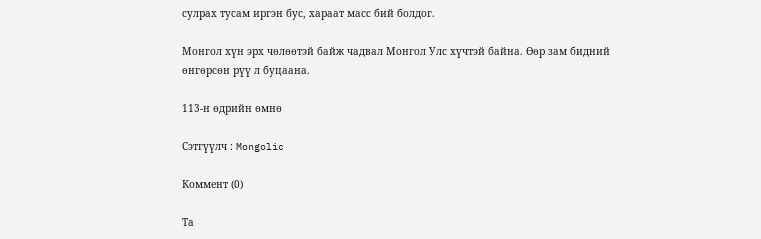сулрах тусам иргэн бус, хараат масс бий болдог.

Монгол хүн эрх чөлөөтэй байж чадвал Монгол Улс хүчтэй байна. Өөр зам бидний өнгөрсөн рүү л буцаана.

113-н өдрийн өмнө

Сэтгүүлч : Mongolic

Коммент (0)

Та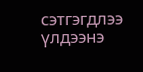сэтгэгдлээ үлдээнэ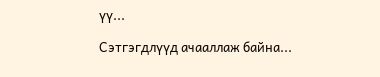үү...

Сэтгэгдлүүд ачааллаж байна...